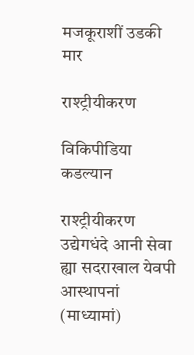मजकूराशीं उडकी मार

राश्ट्रीयीकरण

विकिपीडिया कडल्यान

राश्ट्रीयीकरण उद्येगधंदे आनी सेवा ह्या सदराखाल येवपी आस्थापनां (माध्यामां)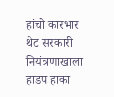हांचो कारभार थेट सरकारी नियंत्रणाखाला हाडप हाका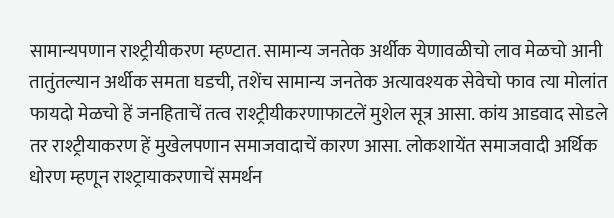सामान्यपणान राश्ट्रीयीकरण म्हण्टात. सामान्य जनतेक अर्थीक येणावळीचो लाव मेळचो आनी तातुंतल्यान अर्थीक समता घडची, तशेंच सामान्य जनतेक अत्यावश्यक सेवेचो फाव त्या मोलांत फायदो मेळचो हें जनहिताचें तत्व राश्ट्रीयीकरणाफाटलें मुशेल सूत्र आसा. कांय आडवाद सोडले तर राश्ट्रीयाकरण हें मुखेलपणान समाजवादाचें कारण आसा. लोकशायेंत समाजवादी अर्थिक धोरण म्हणून राश्ट्रायाकरणाचें समर्थन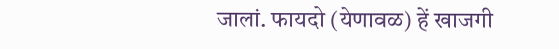जालां. फायदो (येणावळ) हें खाजगी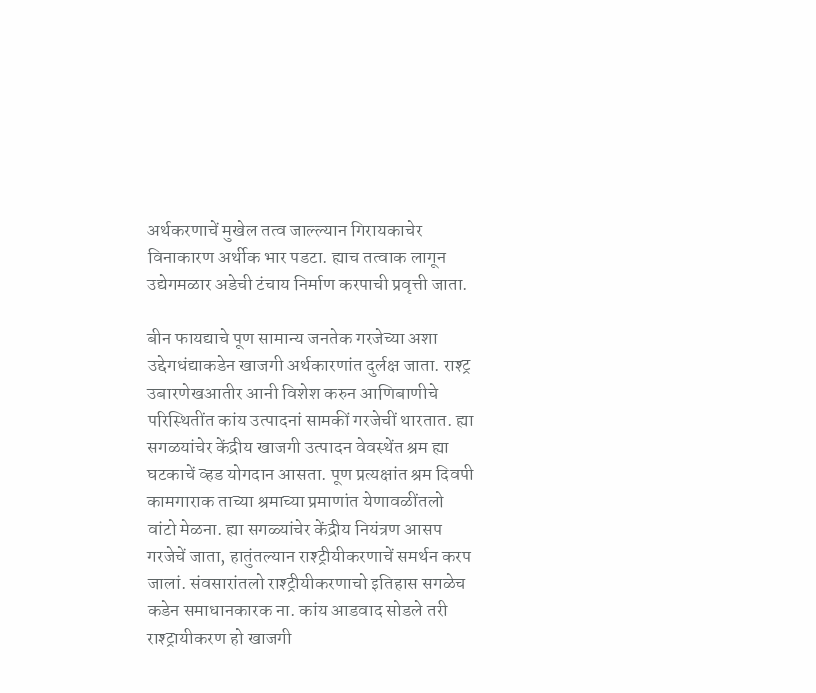अर्थकरणाचें मुखेल तत्व जाल्ल्यान गिरायकाचेर विनाकारण अर्थीक भार पडटा. ह्याच तत्वाक लागून उद्येगमळार अडेची टंचाय निर्माण करपाची प्रवृत्ती जाता.

बीन फायद्याचे पूण सामान्य जनतेक गरजेच्या अशा उद्देगधंद्याकडेन खाजगी अर्थकारणांत दुर्लक्ष जाता. राश्ट्र उबारणेखआतीर आनी विशेश करुन आणिबाणीचे परिस्थितींत कांय उत्पादनां सामकीं गरजेचीं थारतात. ह्या सगळयांचेर केंद्रीय खाजगी उत्पादन वेवस्थेंत श्रम ह्या घटकाचें व्हड योगदान आसता. पूण प्रत्यक्षांत श्रम दिवपी कामगाराक ताच्या श्रमाच्या प्रमाणांत येणावळींतलो वांटो मेळना. ह्या सगळ्यांचेर केंद्रीय नियंत्रण आसप गरजेचें जाता, हातुंतल्यान राश्ट्रीयीकरणाचें समर्थन करप जालां. संवसारांतलो राश्ट्रीयीकरणाचो इतिहास सगळेच कडेन समाधानकारक ना. कांय आडवाद सोडले तरी राश्ट्रायीकरण हो खाजगी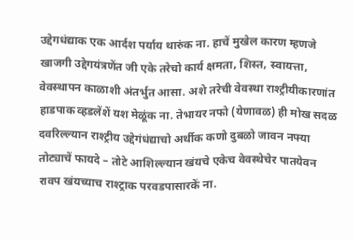उद्देगधंद्याक एक आर्दश पर्याय थारुंक ना. हाचें मुखेल कारण म्हणजे खाजगी उद्देगयंत्रणेंत जी एके तरेचो कार्य क्षमता, शिस्त, स्वायत्ता, वेवस्थापन काळाशी अंतर्भुत आसा. अशे तरेची वेवस्था राश्ट्रीयीकारणांत हाडपाक व्हडलेंशें यश मेळूंक ना. तेभायर नफो (येणावळ) ही मोख सदळ दवरिल्ल्यान राश्ट्रीय उद्देगंधंद्याचो अर्थीक कणो दुबळो जावन नफ्या तोट्याचें फायदे – तोटे आशिल्ल्यान खंयचे एकेच वेवस्थेचेर पातयेवन रावप खंयच्याच राश्ट्राक परवडपासारकें ना.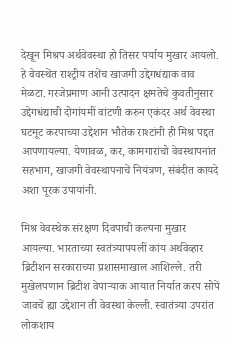देखून मिश्रप अर्थवेवस्था हो तिसर पर्याय मुखार आयलो. हे वेवस्थेंत राश्ट्रीय तशेंच खाजगी उद्देगधंद्याक वाव मेळटा. गरजेप्रमाण आनी उत्पादन क्षमतेचे कुवतीनुसार उद्देगधंद्याची दोगांयमीं वांटणी करुन एकंदर अर्थ वेवस्था घटमूट करपाच्या उद्देशान भौतेक राश्टांनी ही मिश्र पद्दत आपणायल्या. येणावळ, कर, कामगारांचो वेवस्थापनांत सहभाग, खाजगी वेवस्थापनाचें नियंत्रण, संबंदीत कायदे अशा पूरक उपायांनी.

मिश्र वेवस्थेक संरक्षण दिवपाची कल्पना मुखार आयल्या. भारताच्या स्वतंत्र्यापयलीं कांय अर्थवेव्हार ब्रिटीशन सरकाराच्या प्रशासमाखाल आशिल्ले. तरी मुखेलपणान ब्रिटीश वेपाऱ्याक आयात निर्यात करप सोपें जावचें ह्या उद्देशान ती वेवस्था केल्ली. स्वातंत्र्या उपरांत लोकशाय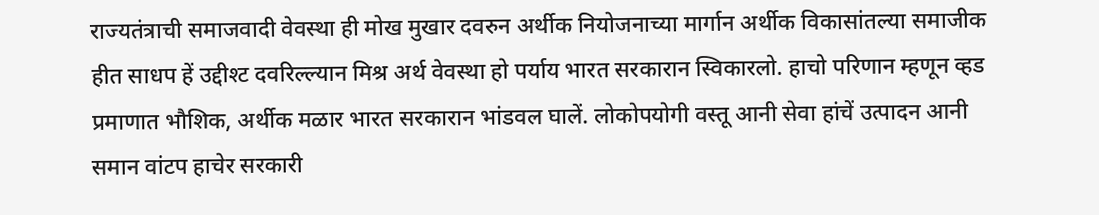राज्यतंत्राची समाजवादी वेवस्था ही मोख मुखार दवरुन अर्थीक नियोजनाच्या मार्गान अर्थीक विकासांतल्या समाजीक हीत साधप हें उद्दीश्ट दवरिल्ल्यान मिश्र अर्थ वेवस्था हो पर्याय भारत सरकारान स्विकारलो. हाचो परिणान म्हणून व्हड प्रमाणात भौशिक, अर्थीक मळार भारत सरकारान भांडवल घालें. लोकोपयोगी वस्तू आनी सेवा हांचें उत्पादन आनी समान वांटप हाचेर सरकारी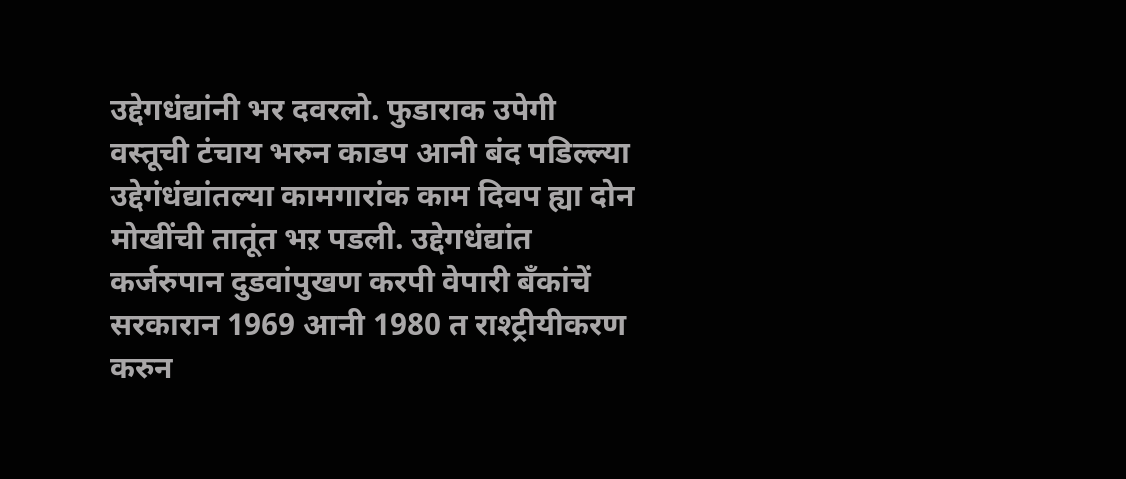उद्देगधंद्यांनी भर दवरलो. फुडाराक उपेगी वस्तूची टंचाय भरुन काडप आनी बंद पडिल्ल्या उद्देगंधंद्यांतल्या कामगारांक काम दिवप ह्या दोन मोखींची तातूंत भऱ पडली. उद्देगधंद्यांत कर्जरुपान दुडवांपुखण करपी वेपारी बँकांचें सरकारान 1969 आनी 1980 त राश्ट्रीयीकरण करुन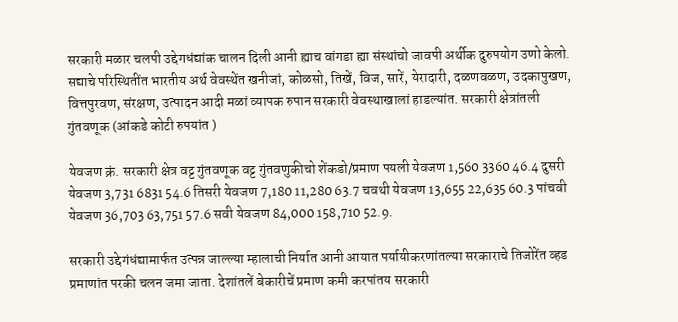सरकारी मळार चलपी उद्देगधंद्यांक चालन दिली आनी ह्याच वांगडा ह्या संस्थांचो जावपी अर्थीक दुरुपयोग उणो केलो. सद्याचे परिस्थितींत भारतीय अर्थ वेवस्थेंत खनीजां, कोळसो, तिखें, विज, सारें, येरादारी, दळणवळण, उदकापुखण, वित्तपुरवण, संरक्षण, उत्पादन आदी मळां व्यापक रुपान सरकारी वेवस्थाखालां हाडल्यांत. सरकारी क्षेत्रांतली गुंतवणूक (आंकडे कोटी रुपयांत )

येवजण क्रं. सरकारी क्षेत्र वट्ट गुंतवणूक वट्ट गुंतवणुकीचो शेंकडो/प्रमाण पयली येवजण 1,560 3360 46.4 दुसरी येवजण 3,731 6831 54.6 तिसरी येवजण 7,180 11,280 63.7 चवथी येवजण 13,655 22,635 60.3 पांचवी येवजण 36,703 63,751 57.6 सवी येवजण 84,000 158,710 52.9.

सरकारी उद्देगंधंद्यामार्फत उत्पन्न जाल्ल्या म्हालाची निर्यात आनी आयात पर्यायीकरणांतल्या सरकाराचे तिजोरेंत व्हड प्रमाणांत परकी चलन जमा जाता. देशांतलें बेकारीचें प्रमाण कमी करपांतय सरकारी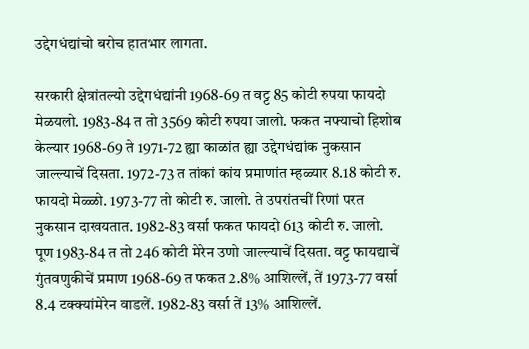उद्देगधंद्यांचो बरोच हातभार लागता.

सरकारी क्षेत्रांतल्यो उद्देगधंद्यांनी 1968-69 त वट्ट 85 कोटी रुपया फायदो मेळयलो. 1983-84 त तो 3569 कोटी रुपया जालो. फकत नफ्याचो हिशोब केल्यार 1968-69 ते 1971-72 ह्या काळांत ह्या उद्देगधंद्यांक नुकसान जाल्ल्याचें दिसता. 1972-73 त तांकां कांय प्रमाणांत म्हळ्यार 8.18 कोटी रु. फायदो मेळ्ळो. 1973-77 तो कोटी रु. जालो. ते उपरांतचीं रिणां परत नुकसान दाखयतात. 1982-83 वर्सा फकत फायदो 613 कोटी रु. जालो. पूण 1983-84 त तो 246 कोटी मेरेन उणो जाल्ल्याचें दिसता. वट्ट फायद्याचें गुंतवणुकीचें प्रमाण 1968-69 त फकत 2.8% आशिल्लें, तें 1973-77 वर्सा 8.4 टक्क्यांमेरेन वाडलें. 1982-83 वर्सा तें 13% आशिल्लें.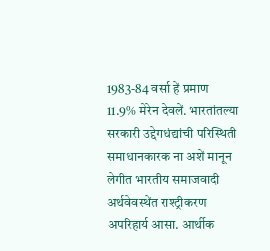1983-84 वर्सा हें प्रमाण 11.9% मेरेन देवलें. भारतांतल्या सरकारी उद्देगधंद्यांची परिस्थिती समाधानकारक ना अशें मानून लेगीत भारतीय समाजवादी अर्थवेवस्थेंत राश्ट्रीकरण अपरिहार्य आसा. आर्थीक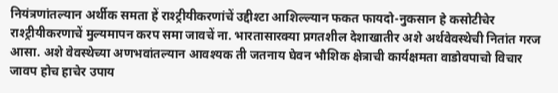नियंत्रणांतल्यान अर्थीक समता हें राश्ट्रीयीकरणांचें उद्दीश्टा आशिल्ल्यान फकत फायदो-नुकसान हे कसोटीचेर राश्ट्रीयीकरणाचें मुल्यमापन करप समा जावचें ना. भारतासारक्या प्रगतशील देशाखातीर अशे अर्थवेवस्थेची नितांत गरज आसा. अशे वेवस्थेच्या अणभवांतल्यान आवश्यक ती जतनाय घेवन भौशिक क्षेत्राची कार्यक्षमता वाडोवपाचो विचार जावप होच हाचेर उपाय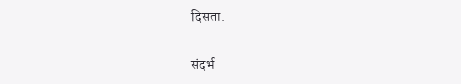दिसता.

संदर्भ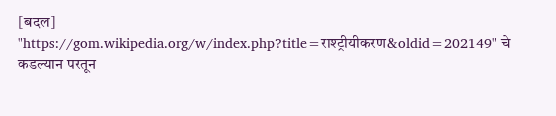[बदल]
"https://gom.wikipedia.org/w/index.php?title=राश्ट्रीयीकरण&oldid=202149" चे कडल्यान परतून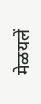मेळयलें